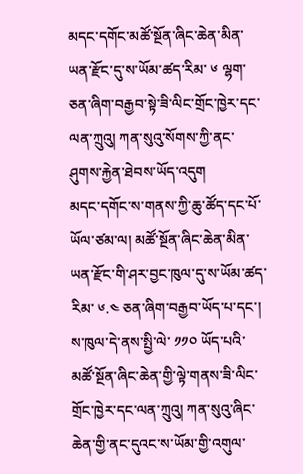མདང་དགོང་མཚོ་སྔོན་ཞིང་ཆེན་མིན་ཡན་རྫོང་དུ་ས་ཡོམ་ཚད་རིམ་ ༦ ལྷག་ཅན་ཞིག་བརྒྱབ་སྟེ་ཟི་ལིང་གྲོང་ཁྱེར་དང་ལན་ཀྲུའུ། ཀན་སུའུ་སོགས་ཀྱི་ནང་ཤུགས་རྐྱེན་ཐེབས་ཡོད་འདུག
མདང་དགོང་ས་གནས་ཀྱི་ཆུ་ཚོད་དང་པོ་ཡོལ་ཙམ་ལ། མཚོ་སྔོན་ཞིང་ཆེན་མིན་ཡན་རྫོང་གི་ཤར་བྱང་ཁུལ་དུ་ས་ཡོམ་ཚད་རིམ་ ༦.༤ ཅན་ཞིག་བརྒྱབ་ཡོད་པ་དང་། ས་ཁུལ་དེ་ནས་སྤྱི་ལེ་ ༡༡༠ ཡོད་པའི་མཚོ་སྔོན་ཞིང་ཆེན་གྱི་ལྟེ་གནས་ཟི་ལིང་གྲོང་ཁྱེར་དང་ལན་ཀྲུའུ། ཀན་སུའུ་ཞིང་ཆེན་གྱི་ནང་དུའང་ས་ཡོམ་གྱི་འགུལ་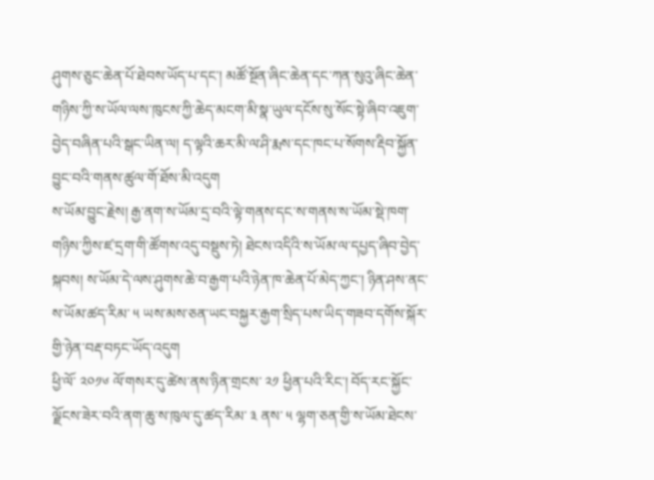ཤུགས་ཅུང་ཆེན་པོ་ཐེབས་ཡོད་པ་དང་། མཚོ་སྔོན་ཞིང་ཆེན་དང་ཀན་སུའུ་ཞིང་ཆེན་གཉིས་ཀྱི་ས་ཡོལ་ལས་ཁུངས་ཀྱི་ཆེད་མངག་མི་སྣ་ཡུལ་དངོས་སུ་སོང་སྟེ་ཞིབ་འཇུག་བྱེད་བཞིན་པའི་སྒང་ཡིན་ལ། ད་ལྟའི་ཆར་མི་ལ་ཤི་རྨས་དང་ཁང་པ་སོགས་རྡིབ་སྐྱོན་བྱུང་བའི་གནས་ཚུལ་གོ་ཐོས་མི་འདུག
ས་ཡོམ་བྱུང་རྗེས། རྒྱ་ནག་ས་ཡོམ་དྲ་བའི་ལྟེ་གནས་དང་ས་གནས་ས་ཡོམ་སྡེ་ཁག་གཉིས་ཀྱིས་ཛ་དྲག་གི་ཚོགས་འདུ་བསྡུས་ཏེ། ཐེངས་འདིའི་ས་ཡོམ་ལ་དཔྱད་ཞིབ་བྱེད་སྐབས། ས་ཡོམ་དེ་ལས་ཤུགས་ཆེ་བ་རྒྱག་པའི་ཉེན་ཁ་ཆེན་པོ་མེད་ཀྱང་། ཉིན་ཤས་ནང་ས་ཡོམ་ཚད་རིམ་ ༥ ཡས་མས་ཅན་ཡང་བསྐྱར་རྒྱག་སྲིད་པས་ཡིད་གཟབ་དགོས་སྐོར་གྱི་ཉེན་བརྡ་བཏང་ཡོད་འདུག
ཕྱི་ལོ་ ༢༠༡༦ ལོ་གསར་དུ་ཚེས་ནས་ཉིན་གྲངས་ ༢༡ ཕྱིན་པའི་རིང་། བོད་རང་སྐྱོང་ལྗོངས་ཟེར་བའི་ནག་ཆུ་ས་ཁུལ་དུ་ཚད་རིམ་ ༣ ནས་ ༥ ལྷག་ཅན་གྱི་ས་ཡོམ་ཐེངས་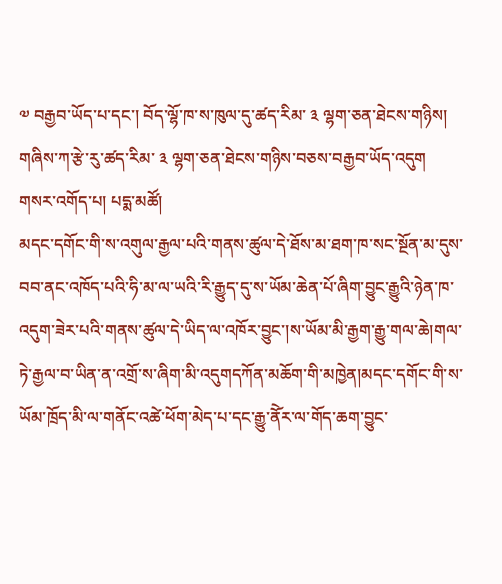༧ བརྒྱབ་ཡོད་པ་དང་། བོད་ལྷོ་ཁ་ས་ཁུལ་དུ་ཚད་རིམ་ ༣ ལྷག་ཅན་ཐེངས་གཉིས། གཞིས་ཀ་རྩེ་རུ་ཚད་རིམ་ ༣ ལྷག་ཅན་ཐེངས་གཉིས་བཅས་བརྒྱབ་ཡོད་འདུག
གསར་འགོད་པ། པདྨ་མཚོ།
མདང་དགོང་གི་ས་འགུལ་རྒྱལ་པའི་གནས་ཚུལ་དེ་ཐོས་མ་ཐག་ཁ་སང་སྔོན་མ་དུས་བབ་ནང་འཁོད་པའི་ཧི་མ་ལ་ཡའི་རི་རྒྱུད་དུ་ས་ཡོམ་ཆེན་པོ་ཞིག་བྱུང་རྒྱུའི་ཉེན་ཁ་འདུག་ཟེར་པའི་གནས་ཚུལ་དེ་ཡིད་ལ་འཁོར་བྱུང་།ས་ཡོམ་མི་རྒྱག་རྒྱུ་གལ་ཆེ།གལ་ཏེ་རྒྱལ་བ་ཡིན་ན་འགྲོ་ས་ཞིག་མི་འདུགདཀོན་མཆོག་གི་མཁྱེན།མདང་དགོང་གི་ས་ཡོམ་ཁྲོད་མི་ལ་གནོང་འཚེ་ཕོག་མེད་པ་དང་རྒྱུ་ནོེར་ལ་གོད་ཆག་བྱུང་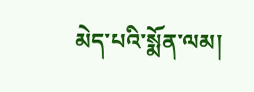མེད་པའི་སྨོན་ལམ།